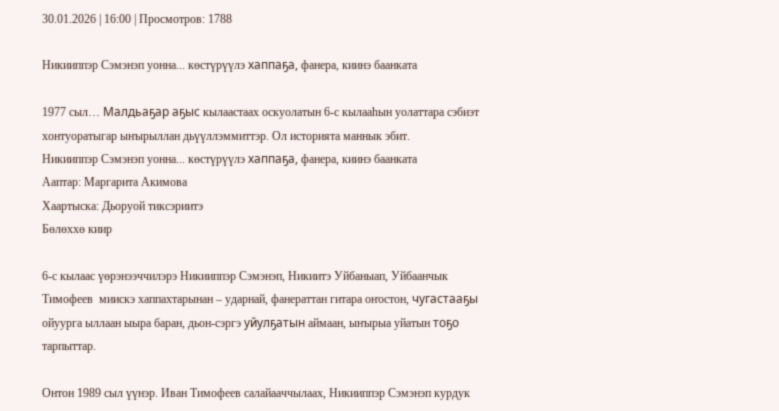30.01.2026 | 16:00 | Просмотров: 1788

Никииппэр Сэмэнэп уонна... көстүрүүлэ хаппаҕа, фанера, киинэ баанката

1977 сыл… Малдьаҕар аҕыс кылаастаах оскуолатын 6-с кылааһын уолаттара сэбиэт хонтуоратыгар ыҥырыллан дьүүллэммиттэр. Ол историята маннык эбит.
Никииппэр Сэмэнэп уонна... көстүрүүлэ хаппаҕа, фанера, киинэ баанката
Ааптар: Маргарита Акимова
Хаартыска: Дьоруой тиксэриитэ
Бөлөххө киир

6-с кылаас үөрэнээччилэрэ Никииппэр Сэмэнэп, Никиитэ Уйбаныап, Уйбаанчык Тимофеев  миискэ хаппахтарынан – ударнай, фанераттан гитара оҥостон, чугастааҕы ойуурга ыллаан ыыра баран, дьон-сэргэ уйулҕатын аймаан, ыҥырыа уйатын тоҕо тарпыттар.

Онтон 1989 сыл үүнэр. Иван Тимофеев салайааччылаах, Никииппэр Сэмэнэп курдук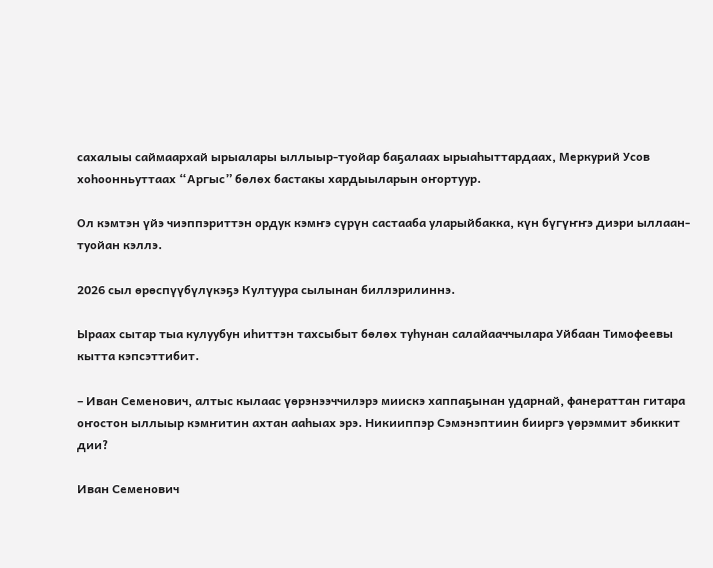сахалыы саймаархай ырыалары ыллыыр-туойар баҕалаах ырыаһыттардаах, Меркурий Усов хоһоонньуттаах “Аргыс” бөлөх бастакы хардыыларын оҥортуур.

Ол кэмтэн үйэ чиэппэриттэн ордук кэмҥэ сүрүн састааба уларыйбакка, күн бүгүҥҥэ диэри ыллаан-туойан кэллэ.

2026 сыл өрөспүүбүлүкэҕэ Култуура сылынан биллэрилиннэ.

Ыраах сытар тыа кулуубун иһиттэн тахсыбыт бөлөх туһунан салайааччылара Уйбаан Тимофеевы кытта кэпсэттибит.

– Иван Семенович, алтыс кылаас үөрэнээччилэрэ миискэ хаппаҕынан ударнай, фанераттан гитара оҥостон ыллыыр кэмҥитин ахтан ааһыах эрэ. Никииппэр Сэмэнэптиин бииргэ үөрэммит эбиккит дии?

Иван Семенович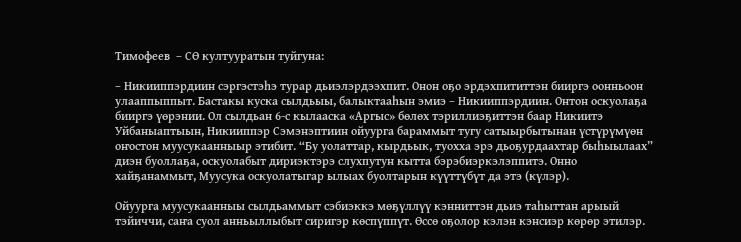Тимофеев  – СӨ култууратын туйгуна:

– Никииппэрдиин сэргэстэһэ турар дьиэлэрдээхпит. Онон оҕо эрдэхпититтэн бииргэ оонньоон улааппыппыт. Бастакы куска сылдьыы, балыктааһын эмиэ – Никииппэрдиин. Онтон оскуолаҕа бииргэ үөрэнии. Ол сылдьан 6-с кылааска «Аргыс» бөлөх тэриллиэҕиттэн баар Никиитэ Уйбаныаптыын, Никииппэр Сэмэнэптиин ойуурга бараммыт тугу сатыырбытынан үстүрүмүөн оҥостон муусукаанныыр этибит. “Бу уолаттар, кырдьык, туохха эрэ дьоҕурдаахтар быһыылаах” диэн буоллаҕа, оскуолабыт дириэктэрэ слухпутун кытта бэрэбиэркэлэппитэ. Онно хайҕанаммыт, Муусука оскуолатыгар ылыах буолтарын күүттүбүт да этэ (күлэр).

Ойуурга муусукаанныы сылдьаммыт сэбиэккэ мөҕүллүү кэнниттэн дьиэ таһыттан арыый тэйиччи, саҥа суол анньыллыбыт сиригэр көспүппүт. Өссө оҕолор кэлэн кэнсиэр көрөр этилэр.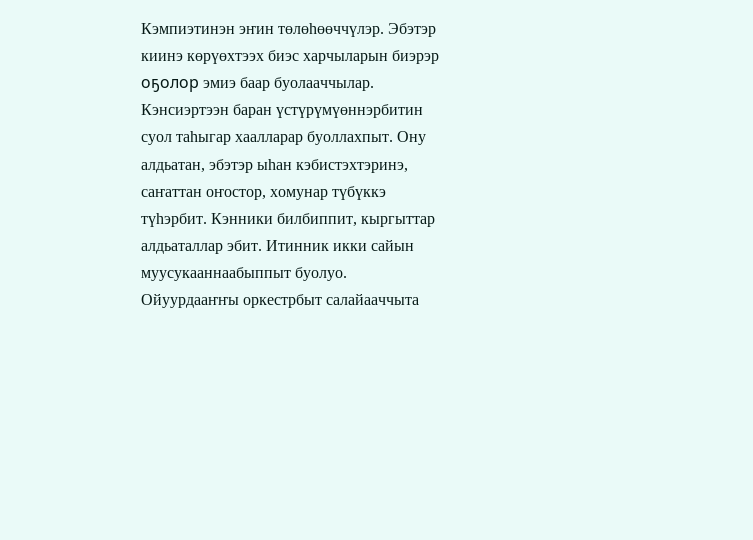Кэмпиэтинэн эҥин төлөһөөччүлэр. Эбэтэр киинэ көрүөхтээх биэс харчыларын биэрэр оҕолор эмиэ баар буолааччылар. Кэнсиэртээн баран үстүрүмүөннэрбитин суол таһыгар хаалларар буоллахпыт. Ону алдьатан, эбэтэр ыһан кэбистэхтэринэ, саҥаттан оҥостор, хомунар түбүккэ түһэрбит. Кэнники билбиппит, кыргыттар алдьаталлар эбит. Итинник икки сайын муусукааннаабыппыт буолуо. Ойуурдааҥҥы оркестрбыт салайааччыта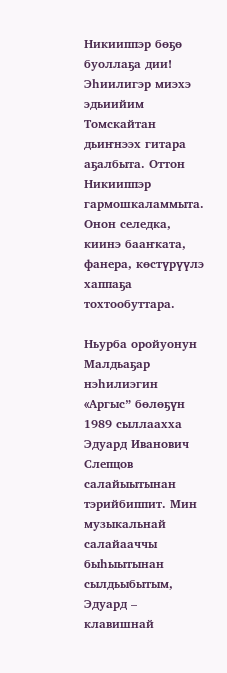Никииппэр бөҕө буоллаҕа дии! Эһиилигэр миэхэ эдьиийим Томскайтан дьиҥнээх гитара аҕалбыта. Оттон Никииппэр гармошкаламмыта. Онон селедка, киинэ бааҥката, фанера, көстүрүүлэ хаппаҕа тохтообуттара.

Ньурба оройуонун Малдьаҕар нэһилиэгин «Аргыс” бөлөҕүн 1989 сыллаахха Эдуард Иванович Слепцов салайыытынан тэрийбиппит. Мин музыкальнай салайааччы быһыытынан сылдьыбытым, Эдуард – клавишнай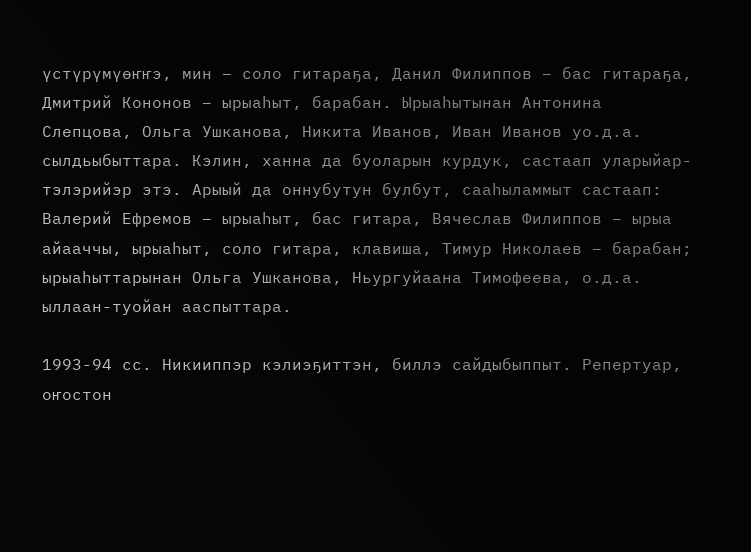үстүрүмүөҥҥэ, мин – соло гитараҕа, Данил Филиппов – бас гитараҕа, Дмитрий Кононов – ырыаһыт, барабан. Ырыаһытынан Антонина Слепцова, Ольга Ушканова, Никита Иванов, Иван Иванов уо.д.а. сылдьыбыттара. Кэлин, ханна да буоларын курдук, састаап уларыйар-тэлэрийэр этэ. Арыый да оннубутун булбут, сааһыламмыт састаап: Валерий Ефремов – ырыаһыт, бас гитара, Вячеслав Филиппов – ырыа айааччы, ырыаһыт, соло гитара, клавиша, Тимур Николаев – барабан; ырыаһыттарынан Ольга Ушканова, Ньургуйаана Тимофеева, о.д.а. ыллаан-туойан ааспыттара.

1993-94 сс. Никииппэр кэлиэҕиттэн, биллэ сайдыбыппыт. Репертуар, оҥостон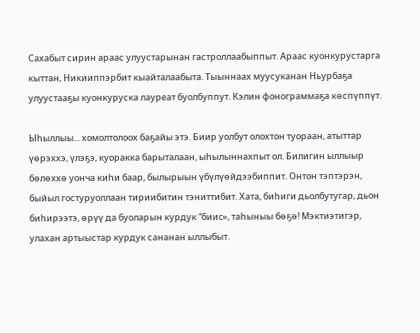Сахабыт сирин араас улуустарынан гастроллаабыппыт. Араас куонкурустарга кыттан, Никииппэрбит кыайталаабыта. Тыыннаах муусуканан Ньурбаҕа улуустааҕы куонкуруска лауреат буолбуппут. Кэлин фонограммаҕа көспүппүт.

Ыһыллыы... хомолтолоох баҕайы этэ. Биир уолбут олохтон туораан, атыттар үөрэххэ, үлэҕэ, куоракка барыталаан, ыһылыннахпыт ол. Билигин ыллыыр бөлөххө уонча киһи баар, былырыын үбүлүөйдээбиппит. Онтон тэптэрэн,  быйыл гостуруоллаан тириибитин тэниттибит. Хата, биһиги дьолбутугар, дьон биһирээтэ, өрүү да буоларын курдук “бииc», таһыныы бөҕө! Мэктиэтигэр, улахан артыыстар курдук сананан ыллыбыт.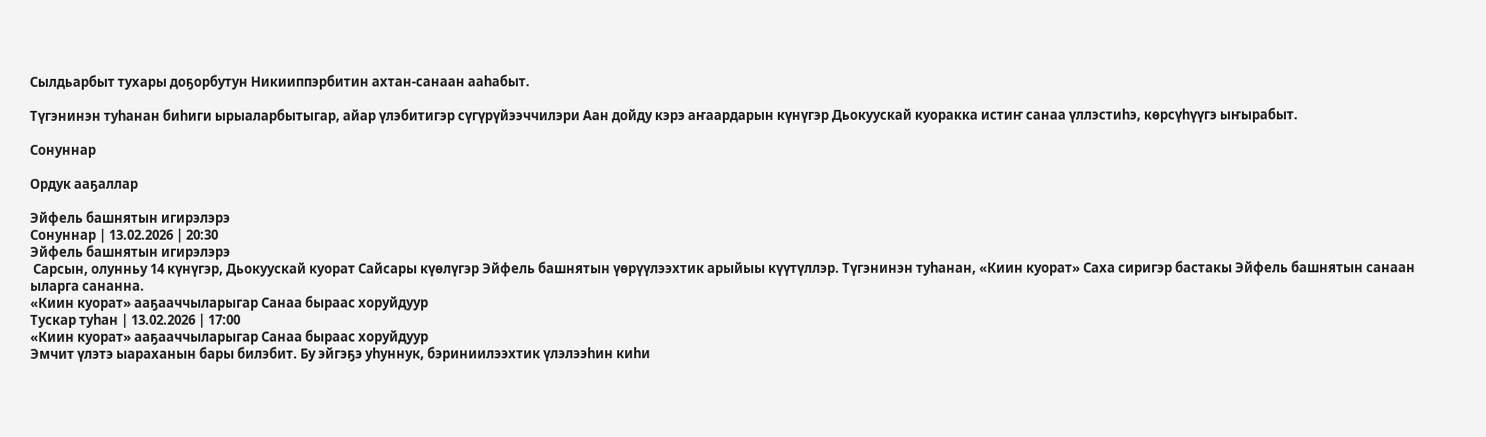Сылдьарбыт тухары доҕорбутун Никииппэрбитин ахтан-санаан ааһабыт.

Түгэнинэн туһанан биһиги ырыаларбытыгар, айар үлэбитигэр сүгүрүйээччилэри Аан дойду кэрэ аҥаардарын күнүгэр Дьокуускай куоракка истиҥ санаа үллэстиһэ, көрсүһүүгэ ыҥырабыт.

Сонуннар

Ордук ааҕаллар

Эйфель башнятын игирэлэрэ
Сонуннар | 13.02.2026 | 20:30
Эйфель башнятын игирэлэрэ
 Сарсын, олунньу 14 күнүгэр, Дьокуускай куорат Сайсары күөлүгэр Эйфель башнятын үөрүүлээхтик арыйыы күүтүллэр. Түгэнинэн туһанан, «Киин куорат» Саха сиригэр бастакы Эйфель башнятын санаан ыларга сананна.
«Киин куорат» ааҕааччыларыгар Санаа быраас хоруйдуур
Тускар туһан | 13.02.2026 | 17:00
«Киин куорат» ааҕааччыларыгар Санаа быраас хоруйдуур
Эмчит үлэтэ ыараханын бары билэбит. Бу эйгэҕэ уһуннук, бэриниилээхтик үлэлээһин киһи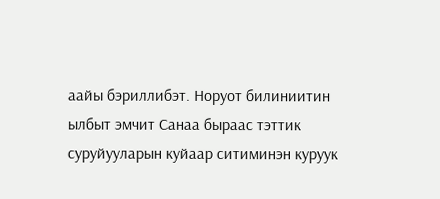аайы бэриллибэт. Норуот билиниитин ылбыт эмчит Санаа быраас тэттик суруйууларын куйаар ситиминэн куруук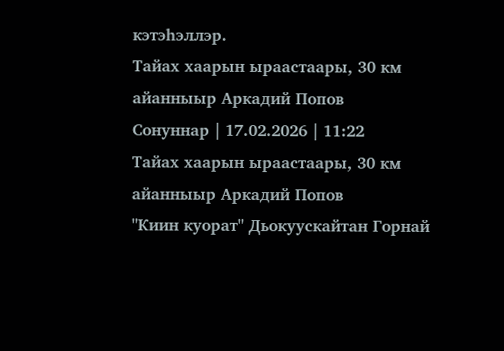кэтэһэллэр.
Тайах хаарын ыраастаары, 30 км айанныыр Аркадий Попов
Сонуннар | 17.02.2026 | 11:22
Тайах хаарын ыраастаары, 30 км айанныыр Аркадий Попов
"Киин куорат" Дьокуускайтан Горнай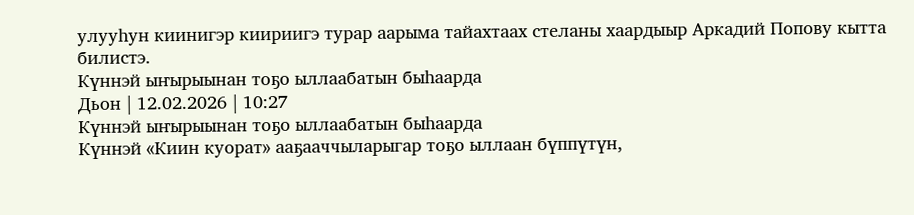улууһун киинигэр киириигэ турар аарыма тайахтаах стеланы хаардыыр Аркадий Попову кытта билистэ.
Күннэй ыҥырыынан тоҕо ыллаабатын быһаарда
Дьон | 12.02.2026 | 10:27
Күннэй ыҥырыынан тоҕо ыллаабатын быһаарда
Күннэй «Киин куорат» ааҕааччыларыгар тоҕо ыллаан бүппүтүн,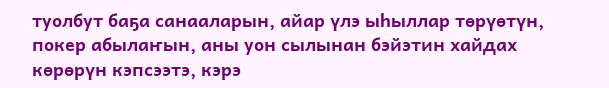туолбут баҕа санааларын, айар үлэ ыһыллар төрүөтүн, покер абылаҥын, аны уон сылынан бэйэтин хайдах көрөрүн кэпсээтэ, кэрэ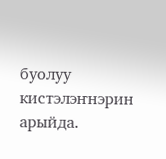буолуу кистэлэҥнэрин арыйда.